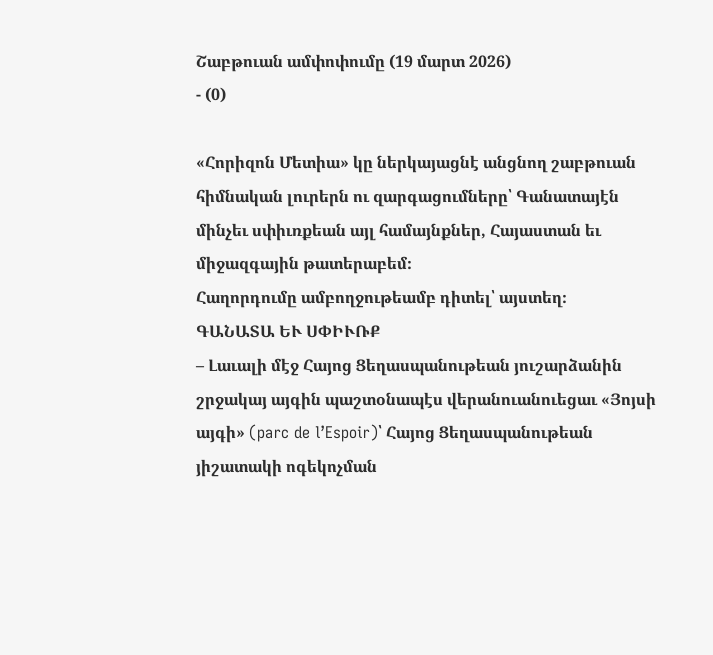Շաբթուան ամփոփումը (19 մարտ 2026)
- (0)

«Հորիզոն Մետիա» կը ներկայացնէ անցնող շաբթուան հիմնական լուրերն ու զարգացումները՝ Գանատայէն մինչեւ սփիւռքեան այլ համայնքներ, Հայաստան եւ միջազգային թատերաբեմ։
Հաղորդումը ամբողջութեամբ դիտել՝ այստեղ։
ԳԱՆԱՏԱ ԵՒ ՍՓԻՒՌՔ
– Լաւալի մէջ Հայոց Ցեղասպանութեան յուշարձանին շրջակայ այգին պաշտօնապէս վերանուանուեցաւ «Յոյսի այգի» (parc de l’Espoir)՝ Հայոց Ցեղասպանութեան յիշատակի ոգեկոչման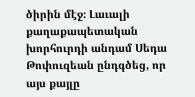ծիրին մէջ։ Լաւալի քաղաքապետական խորհուրդի անդամ Սեդա Թոփուզեան ընդգծեց, որ այս քայլը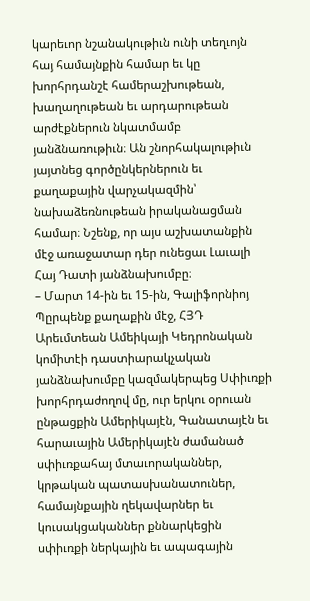կարեւոր նշանակութիւն ունի տեղւոյն հայ համայնքին համար եւ կը խորհրդանշէ համերաշխութեան, խաղաղութեան եւ արդարութեան արժէքներուն նկատմամբ յանձնառութիւն։ Ան շնորհակալութիւն յայտնեց գործընկերներուն եւ քաղաքային վարչակազմին՝ նախաձեռնութեան իրականացման համար։ Նշենք, որ այս աշխատանքին մէջ առաջատար դեր ունեցաւ Լաւալի Հայ Դատի յանձնախումբը։
– Մարտ 14-ին եւ 15-ին, Գալիֆորնիոյ Պըրպենք քաղաքին մէջ, ՀՅԴ Արեւմտեան Ամեիկայի Կեդրոնական կոմիտէի դաստիարակչական յանձնախումբը կազմակերպեց Սփիւռքի խորհրդաժողով մը, ուր երկու օրուան ընթացքին Ամերիկայէն, Գանատայէն եւ հարաւային Ամերիկայէն ժամանած սփիւռքահայ մտաւորականներ, կրթական պատասխանատուներ, համայնքային ղեկավարներ եւ կուսակցականներ քննարկեցին սփիւռքի ներկային եւ ապագային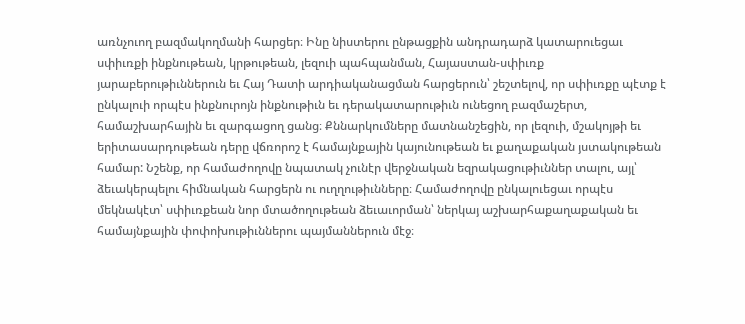առնչուող բազմակողմանի հարցեր։ Ինը նիստերու ընթացքին անդրադարձ կատարուեցաւ սփիւռքի ինքնութեան, կրթութեան, լեզուի պահպանման, Հայաստան-սփիւռք յարաբերութիւններուն եւ Հայ Դատի արդիականացման հարցերուն՝ շեշտելով, որ սփիւռքը պէտք է ընկալուի որպէս ինքնուրոյն ինքնութիւն եւ դերակատարութիւն ունեցող բազմաշերտ, համաշխարհային եւ զարգացող ցանց։ Քննարկումները մատնանշեցին, որ լեզուի, մշակոյթի եւ երիտասարդութեան դերը վճռորոշ է համայնքային կայունութեան եւ քաղաքական յստակութեան համար: Նշենք, որ համաժողովը նպատակ չունէր վերջնական եզրակացութիւններ տալու, այլ՝ ձեւակերպելու հիմնական հարցերն ու ուղղութիւնները։ Համաժողովը ընկալուեցաւ որպէս մեկնակէտ՝ սփիւռքեան նոր մտածողութեան ձեւաւորման՝ ներկայ աշխարհաքաղաքական եւ համայնքային փոփոխութիւններու պայմաններուն մէջ։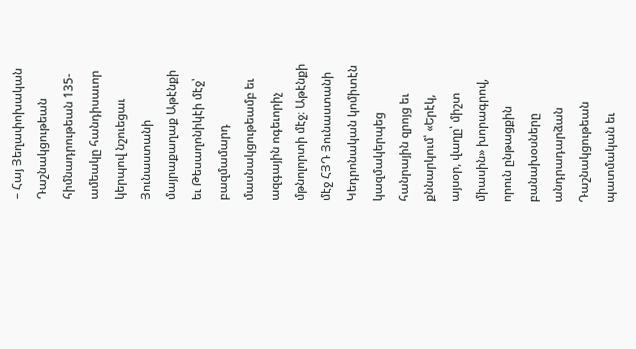– Հայ Յեղափոխական Դաշնակցութեան հիմնադրութեան 135-ամեակը հանդիսաւոր կերպով նշուեցաւ Յունաստանի մայրաքաղաք Աթէնքի եւ Թեսաղոնիկէի մէջ՝ բազմամարդ մասնակցութեամբ եւ ազգային ոգեւորիչ մթնոլորտի մէջ։ Աթէնքի մէջ ՀՅԴ Յունաստանի Կեդրոնական կոմիտէն կազմակերպեց հանրային զրոյց եւ քննարկում՝ «Երէկ, այսօր, վաղը՝ միշտ միասին» խորագրով, որուն ընթացքին բանախօսները անդրադարձան Դաշնակցութեան պատմական եւ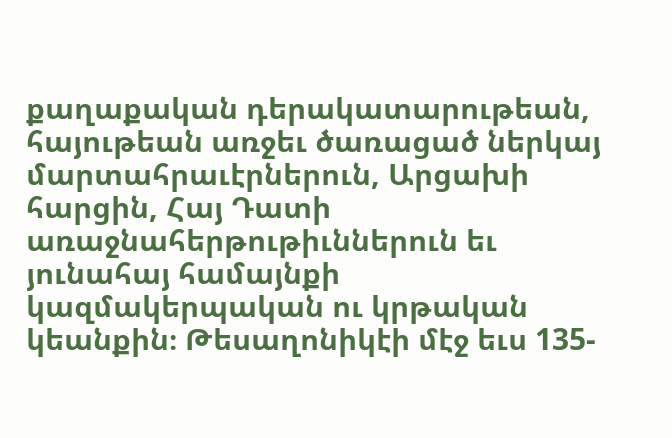քաղաքական դերակատարութեան, հայութեան առջեւ ծառացած ներկայ մարտահրաւէրներուն, Արցախի հարցին, Հայ Դատի առաջնահերթութիւններուն եւ յունահայ համայնքի կազմակերպական ու կրթական կեանքին։ Թեսաղոնիկէի մէջ եւս 135-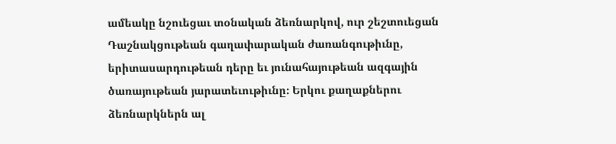ամեակը նշուեցաւ տօնական ձեռնարկով, ուր շեշտուեցան Դաշնակցութեան գաղափարական ժառանգութիւնը, երիտասարդութեան դերը եւ յունահայութեան ազգային ծառայութեան յարատեւութիւնը։ Երկու քաղաքներու ձեռնարկներն ալ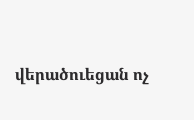վերածուեցան ոչ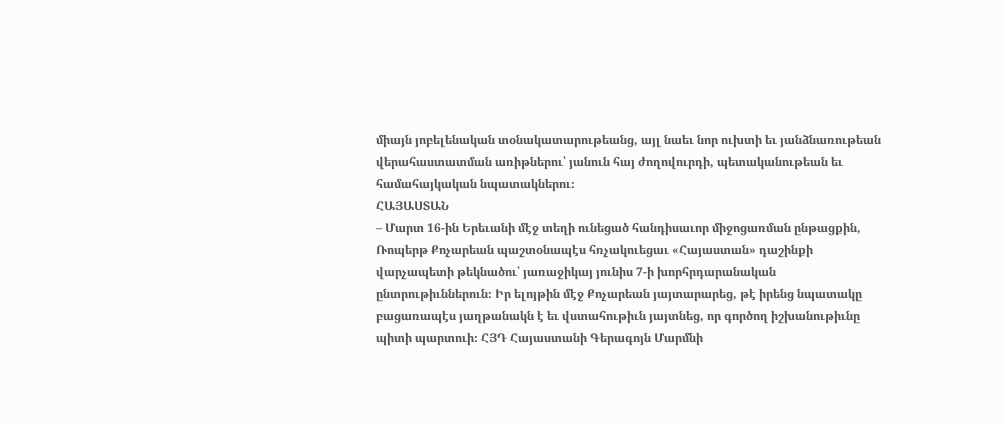միայն յոբելենական տօնակատարութեանց, այլ նաեւ նոր ուխտի եւ յանձնառութեան վերահաստատման առիթներու՝ յանուն հայ ժողովուրդի, պետականութեան եւ համահայկական նպատակներու։
ՀԱՅԱՍՏԱՆ
– Մարտ 16-ին Երեւանի մէջ տեղի ունեցած հանդիսաւոր միջոցառման ընթացքին, Ռոպերթ Քոչարեան պաշտօնապէս հռչակուեցաւ «Հայաստան» դաշինքի վարչապետի թեկնածու՝ յառաջիկայ յունիս 7-ի խորհրդարանական ընտրութիւններուն։ Իր ելոյթին մէջ Քոչարեան յայտարարեց, թէ իրենց նպատակը բացառապէս յաղթանակն է եւ վստահութիւն յայտնեց, որ գործող իշխանութիւնը պիտի պարտուի։ ՀՅԴ Հայաստանի Գերագոյն Մարմնի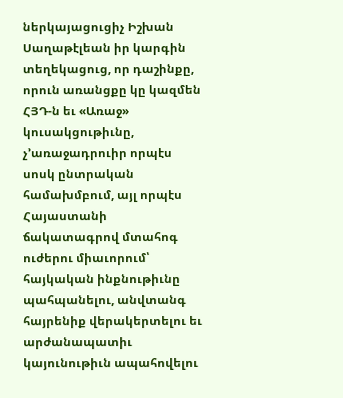ներկայացուցիչ Իշխան Սաղաթէլեան իր կարգին տեղեկացուց, որ դաշինքը, որուն առանցքը կը կազմեն ՀՅԴ-ն եւ «Առաջ» կուսակցութիւնը, չ’առաջադրուիր որպէս սոսկ ընտրական համախմբում, այլ որպէս Հայաստանի ճակատագրով մտահոգ ուժերու միաւորում՝ հայկական ինքնութիւնը պահպանելու, անվտանգ հայրենիք վերակերտելու եւ արժանապատիւ կայունութիւն ապահովելու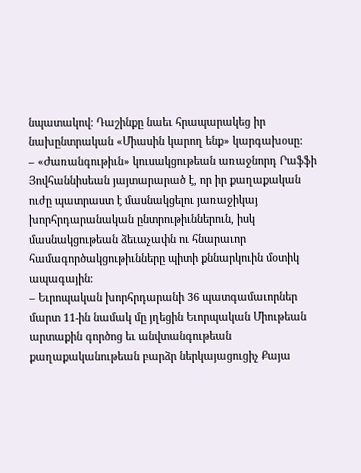նպատակով։ Դաշինքը նաեւ հրապարակեց իր նախընտրական «Միասին կարող ենք» կարգախօսը:
– «Ժառանգութիւն» կուսակցութեան առաջնորդ Րաֆֆի Յովհաննիսեան յայտարարած է, որ իր քաղաքական ուժը պատրաստ է մասնակցելու յառաջիկայ խորհրդարանական ընտրութիւններուն, իսկ մասնակցութեան ձեւաչափն ու հնարաւոր համագործակցութիւնները պիտի քննարկուին մօտիկ ապագային։
– Եւրոպական խորհրդարանի 36 պատգամաւորներ մարտ 11-ին նամակ մը յղեցին Եւորպական Միութեան արտաքին գործոց եւ անվտանգութեան քաղաքականութեան բարձր ներկայացուցիչ Քայա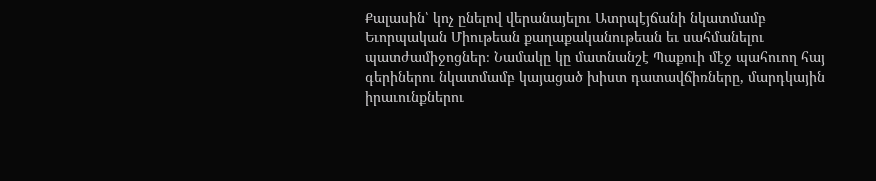Քալասին՝ կոչ ընելով վերանայելու Ատրպէյճանի նկատմամբ Եւորպական Միութեան քաղաքականութեան եւ սահմանելու պատժամիջոցներ։ Նամակը կը մատնանշէ Պաքուի մէջ պահուող հայ գերիներու նկատմամբ կայացած խիստ դատավճիռները, մարդկային իրաւունքներու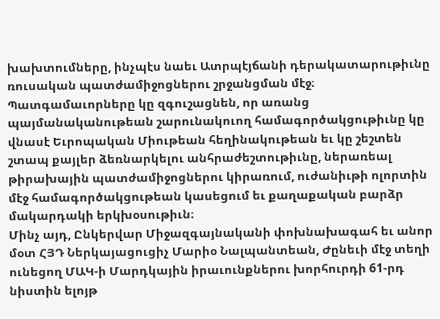խախտումները, ինչպէս նաեւ Ատրպէյճանի դերակատարութիւնը ռուսական պատժամիջոցներու շրջանցման մէջ։ Պատգամաւորները կը զգուշացնեն, որ առանց պայմանականութեան շարունակուող համագործակցութիւնը կը վնասէ Եւրոպական Միութեան հեղինակութեան եւ կը շեշտեն շտապ քայլեր ձեռնարկելու անհրաժեշտութիւնը, ներառեալ թիրախային պատժամիջոցներու կիրառում, ուժանիւթի ոլորտին մէջ համագործակցութեան կասեցում եւ քաղաքական բարձր մակարդակի երկխօսութիւն։
Մինչ այդ, Ընկերվար Միջազգայնականի փոխնախագահ եւ անոր մօտ ՀՅԴ Ներկայացուցիչ Մարիօ Նալպանտեան, Ժընեւի մէջ տեղի ունեցող ՄԱԿ-ի Մարդկային իրաւունքներու խորհուրդի 61-րդ նիստին ելոյթ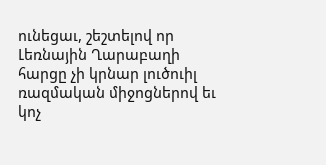ունեցաւ, շեշտելով որ Լեռնային Ղարաբաղի հարցը չի կրնար լուծուիլ ռազմական միջոցներով եւ կոչ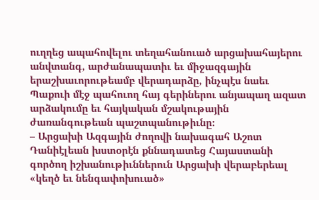ուղղեց ապահովելու տեղահանուած արցախահայերու անվտանգ, արժանապատիւ եւ միջազգային երաշխաւորութեամբ վերադարձը, ինչպէս նաեւ Պաքուի մէջ պահուող հայ գերիներու անյապաղ ազատ արձակումը եւ հայկական մշակութային ժառանգութեան պաշտպանութիւնը։
– Արցախի Ազգային ժողովի նախագահ Աշոտ Դանիէլեան խստօրէն քննադատեց Հայաստանի գործող իշխանութիւններուն Արցախի վերաբերեալ «կեղծ եւ նենգափոխուած»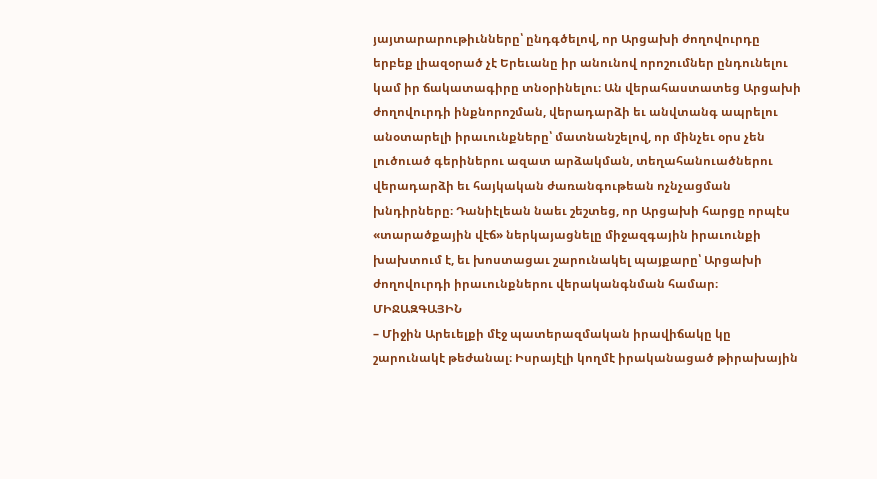յայտարարութիւնները՝ ընդգծելով, որ Արցախի ժողովուրդը երբեք լիազօրած չէ Երեւանը իր անունով որոշումներ ընդունելու կամ իր ճակատագիրը տնօրինելու։ Ան վերահաստատեց Արցախի ժողովուրդի ինքնորոշման, վերադարձի եւ անվտանգ ապրելու անօտարելի իրաւունքները՝ մատնանշելով, որ մինչեւ օրս չեն լուծուած գերիներու ազատ արձակման, տեղահանուածներու վերադարձի եւ հայկական ժառանգութեան ոչնչացման խնդիրները։ Դանիէլեան նաեւ շեշտեց, որ Արցախի հարցը որպէս «տարածքային վէճ» ներկայացնելը միջազգային իրաւունքի խախտում է, եւ խոստացաւ շարունակել պայքարը՝ Արցախի ժողովուրդի իրաւունքներու վերականգնման համար։
ՄԻՋԱԶԳԱՅԻՆ
– Միջին Արեւելքի մէջ պատերազմական իրավիճակը կը շարունակէ թեժանալ։ Իսրայէլի կողմէ իրականացած թիրախային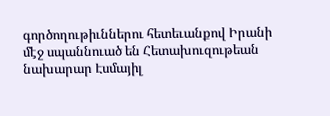գործողութիւններու հետեւանքով Իրանի մէջ սպաննուած են Հետախուզութեան նախարար Էսմայիլ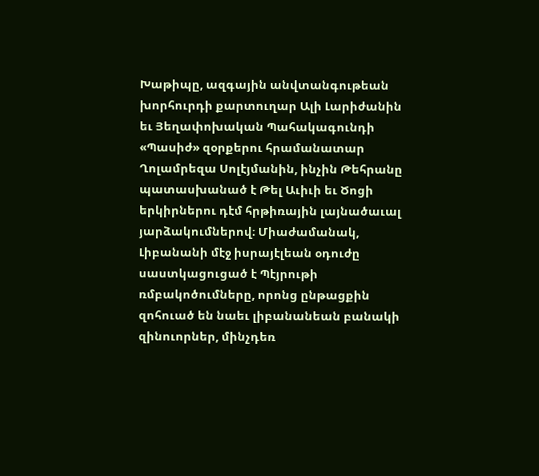Խաթիպը, ազգային անվտանգութեան խորհուրդի քարտուղար Ալի Լարիժանին եւ Յեղափոխական Պահակագունդի «Պասիժ» զօրքերու հրամանատար Ղոլամրեզա Սոլէյմանին, ինչին Թեհրանը պատասխանած է Թել Աւիւի եւ Ծոցի երկիրներու դէմ հրթիռային լայնածաւալ յարձակումներով։ Միաժամանակ, Լիբանանի մէջ իսրայէլեան օդուժը սաստկացուցած է Պէյրութի ռմբակոծումները, որոնց ընթացքին զոհուած են նաեւ լիբանանեան բանակի զինուորներ, մինչդեռ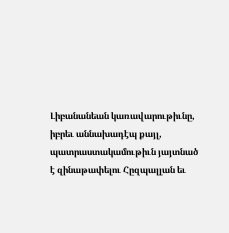Լիբանանեան կառավարութիւնը, իբրեւ աննախադէպ քայլ, պատրաստակամութիւն յայտնած է զինաթափելու Հըզպալլան եւ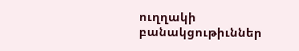ուղղակի բանակցութիւններ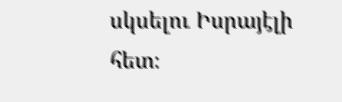սկսելու Իսրայէլի հետ։